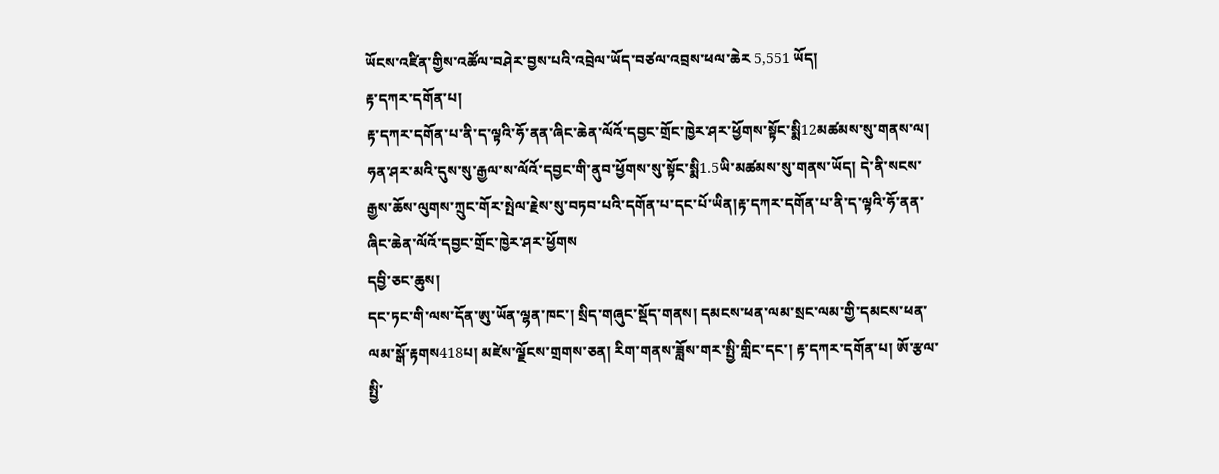ཡོངས་འཛིན་གྱིས་འཚོལ་བཤེར་བྱས་པའི་འབྲེལ་ཡོད་བཙལ་འབྲས་ཕལ་ཆེར 5,551 ཡོད།
རྟ་དཀར་དགོན་པ།
རྟ་དཀར་དགོན་པ་ནི་ད་ལྟའི་ཧོ་ནན་ཞིང་ཆེན་ལོའོ་དབྱང་གྲོང་ཁྱེར་ཤར་ཕྱོགས་སྟོང་སྨི12མཚམས་སུ་གནས་ལ། ཧན་ཤར་མའི་དུས་སུ་རྒྱལ་ས་ལོའོ་དབྱང་གི་ནུབ་ཕྱོགས་སུ་སྟོང་སྨི1.5ཡི་མཚམས་སུ་གནས་ཡོད། དེ་ནི་སངས་རྒྱས་ཆོས་ལུགས་ཀྲུང་གོར་སྤེལ་རྗེས་སུ་བཏབ་པའི་དགོན་པ་དང་པོ་ཡིན།རྟ་དཀར་དགོན་པ་ནི་ད་ལྟའི་ཧོ་ནན་ཞིང་ཆེན་ལོའོ་དབྱང་གྲོང་ཁྱེར་ཤར་ཕྱོགས
དབྱི་ཅང་ཆུས།
དང་ཏང་གི་ལས་དོན་ཨུ་ཡོན་ལྷན་ཁང་། སྲིད་གཞུང་སྡོད་གནས། དམངས་ཕན་ལམ་སྲང་ལམ་གྱི་དམངས་ཕན་ལམ་སྒོ་རྟགས418པ། མཛེས་ལྗོངས་གྲགས་ཅན། རིག་གནས་ཟློས་གར་སྤྱི་གླིང་དང་། རྟ་དཀར་དགོན་པ། ཨོ་རྩལ་སྤྱི་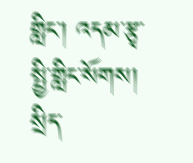གླིང་། འདམ་རྩྭ་སྤྱི་གླིང་སོགས། སྲིད་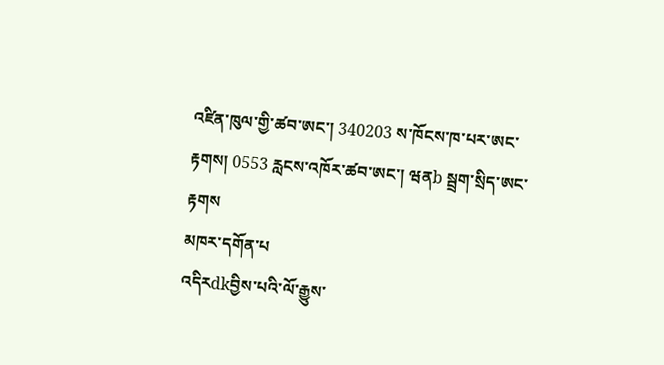འཛིན་ཁུལ་གྱི་ཚབ་ཨང་། 340203 ས་ཁོངས་ཁ་པར་ཨང་རྟགས། 0553 རླངས་འཁོར་ཚབ་ཨང་། ཝནb སྦྲག་སྲིད་ཨང་རྟགས
མཁར་དགོན་པ
འདིརdkབྱིས་པའི་ལོ་རྒྱུས་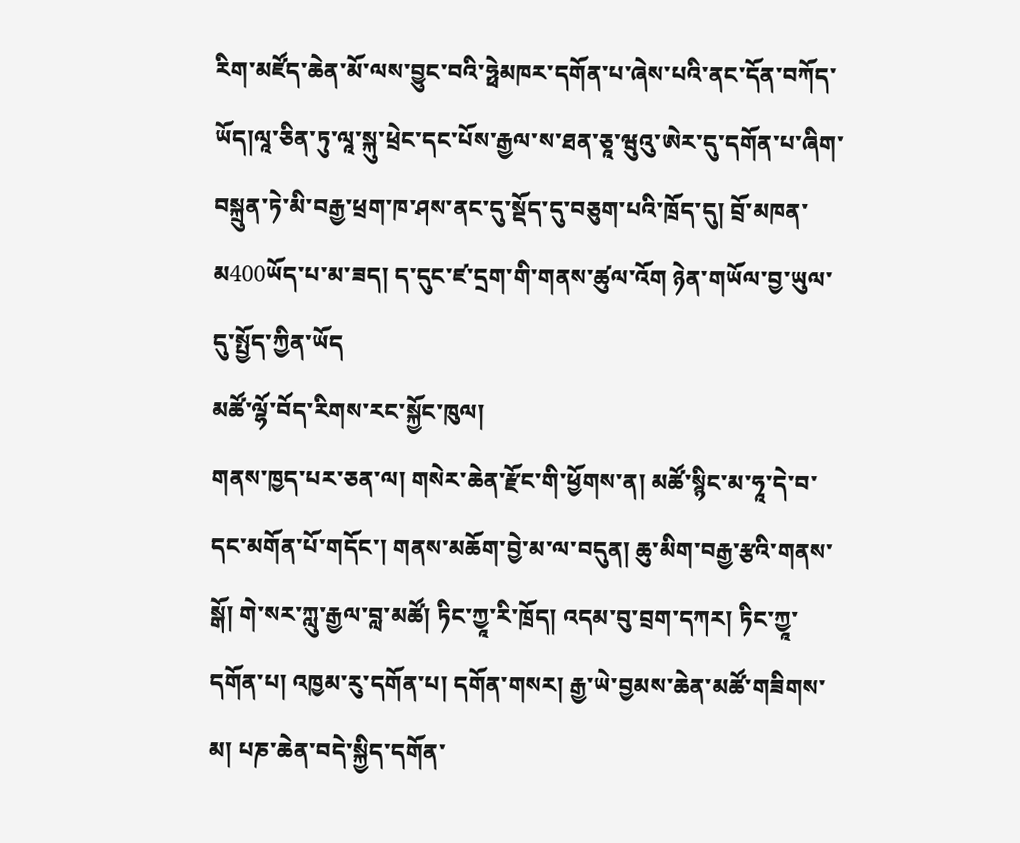རིག་མཛོད་ཆེན་མོ་ལས་བྱུང་བའི་ཧྥེམཁར་དགོན་པ་ཞེས་པའི་ནང་དོན་བཀོད་ཡོད།ལཱ་ཅིན་ཏུ་ལཱ་སྐུ་ཕྲེང་དང་པོས་རྒྱལ་ས་ཐན་ཅཱ་ཝུའུ་ཨེར་དུ་དགོན་པ་ཞིག་བསྐྲུན་ཏེ་མི་བརྒྱ་ཕྲག་ཁ་ཤས་ནང་དུ་སྡོད་དུ་བཅུག་པའི་ཁྲོད་དུ། བྲོ་མཁན་མ400ཡོད་པ་མ་ཟད། ད་དུང་ཛ་དྲག་གི་གནས་ཚུལ་འོག ཉེན་གཡོལ་བྱ་ཡུལ་དུ་སྤྱོད་ཀྱིན་ཡོད
མཚོ་ལྷོ་བོད་རིགས་རང་སྐྱོང་ཁུལ།
གནས་ཁྱད་པར་ཅན་ལ། གསེར་ཆེན་རྫོང་གི་ཕྱོགས་ན། མཚོ་སྙིང་མ་ཧཱ་དེ་བ་དང་མགོན་པོ་གདོང་། གནས་མཆོག་བྱེ་མ་ལ་བདུན། ཆུ་མིག་བརྒྱ་རྩའི་གནས་སྒོ། གེ་སར་ཀླུ་རྒྱལ་བླ་མཚོ། ཏིང་ཀྱཱ་རི་ཁྲོད། འདམ་བུ་བྲག་དཀར། ཏིང་ཀྱཱ་དགོན་པ། འཁྱམ་རུ་དགོན་པ། དགོན་གསར། རྒྱ་ཡེ་བྱམས་ཆེན་མཚོ་གཟིགས་མ། པཎ་ཆེན་བདེ་སྐྱིད་དགོན་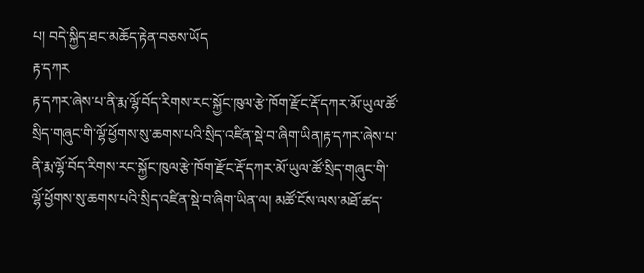པ། བདེ་སྐྱིད་ཐང་མཆོད་རྟེན་བཅས་ཡོད
རྟ་དཀར
རྟ་དཀར་ཞེས་པ་ནི་རྨ་ལྷོ་བོད་རིགས་རང་སྐྱོང་ཁུལ་རྩེ་ཁོག་རྫོང་རྡོ་དཀར་མོ་ཡུལ་ཚོ་སྲིད་གཞུང་གི་ལྷོ་ཕྱོགས་སུ་ཆགས་པའི་སྲིད་འཛིན་སྡེ་བ་ཞིག་ཡིན།རྟ་དཀར་ཞེས་པ་ནི་རྨ་ལྷོ་བོད་རིགས་རང་སྐྱོང་ཁུལ་རྩེ་ཁོག་རྫོང་རྡོ་དཀར་མོ་ཡུལ་ཚོ་སྲིད་གཞུང་གི་ལྷོ་ཕྱོགས་སུ་ཆགས་པའི་སྲིད་འཛིན་སྡེ་བ་ཞིག་ཡིན་ལ། མཚོ་ངོས་ལས་མཐོ་ཚད་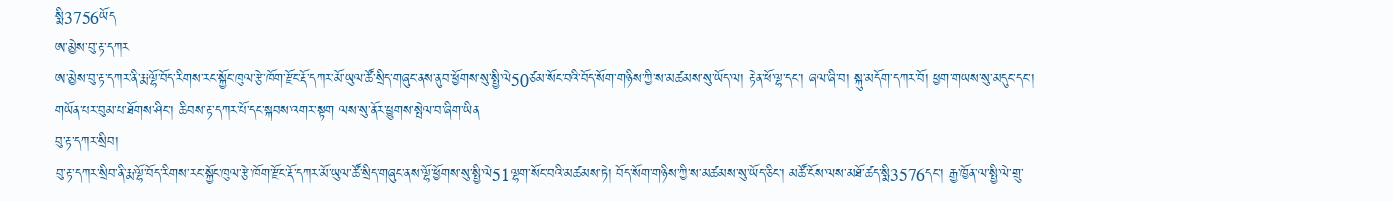སྨི3756ཡོད
ཨ་མྱེས་བུ་རྟ་དཀར
ཨ་མྱེས་བུ་རྟ་དཀར་ནི་རྨ་ལྷོ་བོད་རིགས་རང་སྐྱོང་ཁུལ་རྩེ་ཁོག་རྫོང་རྡོ་དཀར་མོ་ཡུལ་ཚོ་སྲིད་གཞུང་ནས་ནུབ་ཕྱོགས་སུ་སྤྱི་ལེ50ཙམ་སོང་བའི་བོད་སོག་གཉིས་ཀྱི་ས་མཚམས་སུ་ཡོད་ལ། རྟེན་ཕོ་ལྷ་དང་། ཞལ་ཞི་བ། སྐུ་མདོག་དཀར་བོ། ཕྱག་གཡས་སུ་མདུང་དང་། གཡོན་པར་བུམ་པ་ཐོགས་ཤིང་། ཆིབས་རྟ་དཀར་པོ་དང་སྐབས་འགར་སྟག ལས་སུ་ནོར་ཕྱུགས་སྤེལ་བ་ཞིག་ཡིན
བུ་རྟ་དཀར་སྲིབ།
བུ་རྟ་དཀར་སྲིབ་ནི་རྨ་ལྷོ་བོད་རིགས་རང་སྐྱོང་ཁུལ་རྩེ་ཁོག་རྫོང་རྡོ་དཀར་མོ་ཡུལ་ཚོ་སྲིད་གཞུང་ནས་ལྷོ་ཕྱོགས་སུ་སྤྱི་ལེ51ལྷག་སོང་བའི་མཚམས་ཏེ། བོད་སོག་གཉིས་ཀྱི་ས་མཚམས་སུ་ཡོད་ཅིང་། མཚོ་ངོས་ལས་མཐོ་ཚད་སྨི3576དང་། རྒྱ་ཁྱོན་ལ་སྤྱི་ལེ་གྲུ་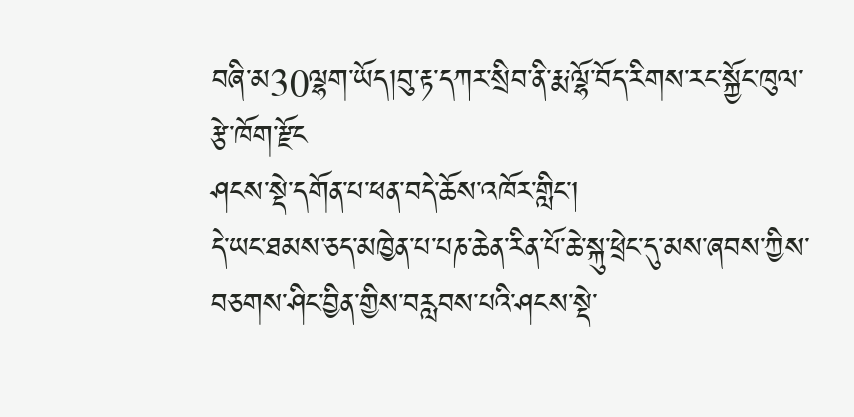བཞི་མ30ལྷག་ཡོད།བུ་རྟ་དཀར་སྲིབ་ནི་རྨ་ལྷོ་བོད་རིགས་རང་སྐྱོང་ཁུལ་རྩེ་ཁོག་རྫོང
ཤངས་སྡེ་དགོན་པ་ཕན་བདེ་ཆོས་འཁོར་གླིང་།
དེ་ཡང་ཐམས་ཅད་མཁྱེན་པ་པཎ་ཆེན་རིན་པོ་ཆེ་སྐུ་ཕྲེང་དུ་མས་ཞབས་ཀྱིས་བཅགས་ཤིང་བྱིན་གྱིས་བརླབས་པའི་ཤངས་སྡེ་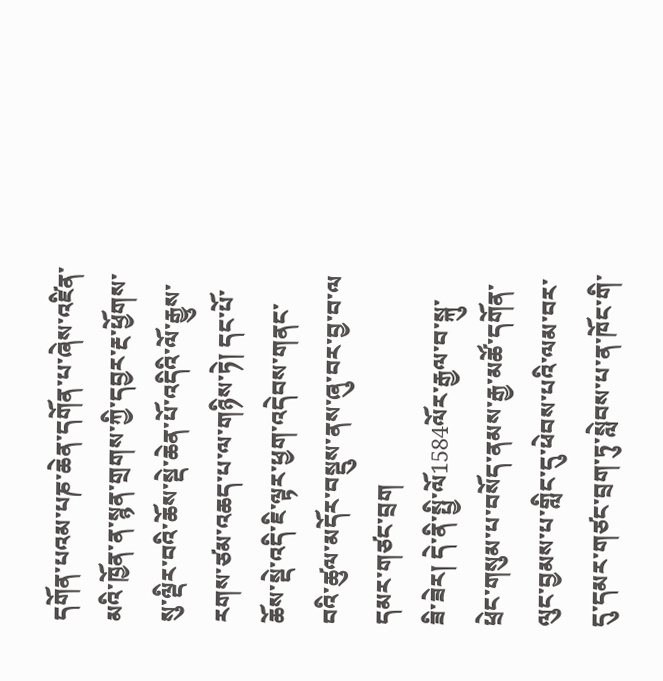དགོན་པའམ་པཎ་ཆེན་དགོན་པ་ཞེས་འཛིན་མའི་ཁྱོན་ན་སྙན་གྲགས་ཀྱི་དབྱར་རྔ་ཕྱོགས་སུ་ལྡིར་བའི་ཆོས་སྡེ་ཆེན་པོ་འདིའི་ལོ་རྒྱུས་རགས་ཙམ་འཆད་པ་ལ་གཉིས་ཏེ། དང་པོ་ཆོས་སྡེ་འདི་ཇི་ལྟར་ཕྱག་འདེབས་གནང་བའི་ཚུལ་མདོར་བསྡུས་ནས་ཞུ་བར་བྱ་བ་ལ
དམར་གཙང་བྲག
ཟི་ཟེར། དེ་ནི་སྤྱི་ལོ1584ལོར་རྒྱལ་བ་སྐུ་ཕྲེང་གསུམ་པ་བསོད་ནམས་རྒྱ་མཚོ་དགོན་ལུང་བྱམས་པ་གླིང་དུ་ཕེབས་པའི་ལམ་བར་དུ་དམར་གཙང་བྲག་ཏུ་སླེབས་པ་ན་ཁོང་གི་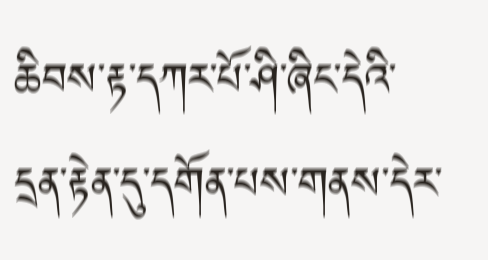ཆིབས་རྟ་དཀར་པོ་ཤི་ཞིང་དེའི་དྲན་རྟེན་དུ་དགོན་པས་གནས་དེར་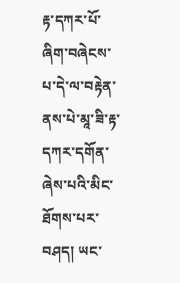རྟ་དཀར་པོ་ཞིག་བཞེངས་པ་དེ་ལ་བརྟེན་ནས་པེ་མཱ་ཟི་རྟ་དཀར་དགོན་ཞེས་པའི་མིང་ཐོགས་པར་བཤད། ཡང་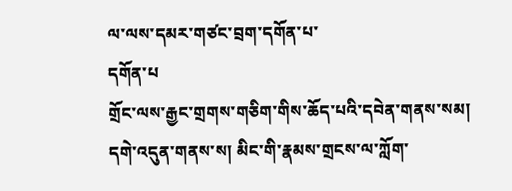ལ་ལས་དམར་གཙང་བྲག་དགོན་པ་
དགོན་པ
གྲོང་ལས་རྒྱང་གྲགས་གཅིག་གིས་ཆོད་པའི་དབེན་གནས་སམ། དགེ་འདུན་གནས་ས། མིང་གི་རྣམས་གྲངས་ལ་ཀློག་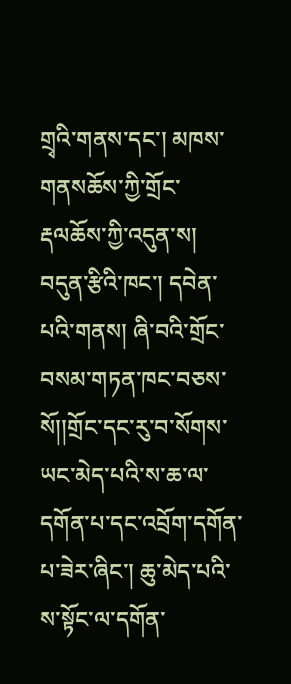གྲྭའི་གནས་དང་། མཁས་གནསཆོས་ཀྱི་གྲོང་རྡལཆོས་ཀྱི་འདུན་ས། བདུན་རྩིའི་ཁང་། དབེན་པའི་གནས། ཞི་བའི་གྲོང་བསམ་གཏན་ཁང་བཅས་སོ།།གྲོང་དང་རུ་བ་སོགས་ཡང་མེད་པའི་ས་ཆ་ལ་དགོན་པ་དང་འབྲོག་དགོན་པ་ཟེར་ཞིང་། ཆུ་མེད་པའི་ས་སྟོང་ལ་དགོན་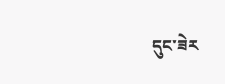དུང་ཟེར